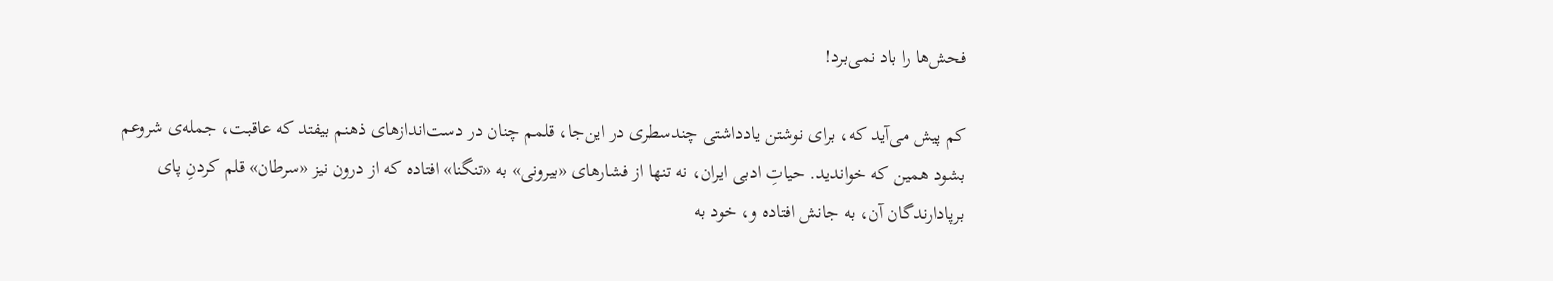فحش‌ها را باد نمی‌برد!

کم پیش می‌آید که، برای نوشتن یادداشتی چندسطری در این‌جا، قلمم چنان در دست‌اندازهای ذهنم بیفتد که عاقبت، جمله‌ی شروعم بشود همین که خواندید. حیاتِ ادبی ایران، نه تنها از فشارهای «بیرونی» به «تنگنا» افتاده که از درون نیز «سرطان» قلم کردنِ پای برپادارندگان آن، به جانش افتاده و، خود به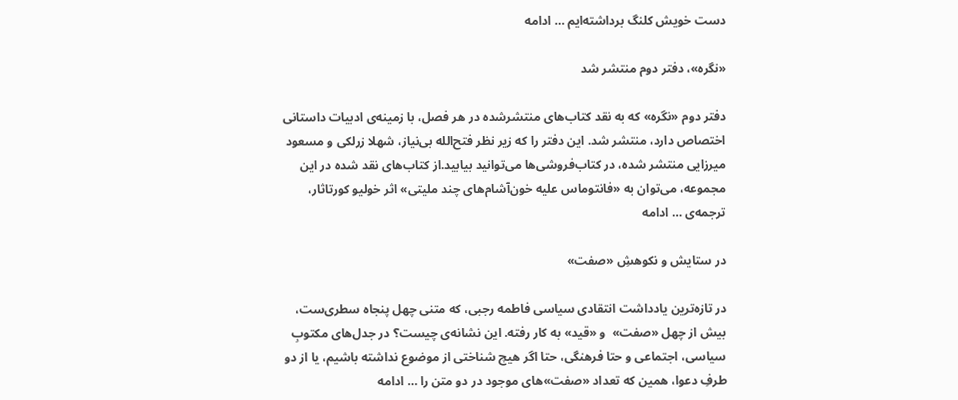دست خویش کلنگ برداشته‌ایم … ادامه

«نگره»، دفتر دوم منتشر شد

دفتر دوم «نگره» که به نقد کتاب‌های منتشرشده در هر فصل، با زمینه‌ی ادبیات داستانی اختصاص دارد، منتشر شد. این دفتر را که زیر نظر فتح‌الله‌ بی‌نیاز، شهلا زرلکی و مسعود میرزایی منتشر شده، در کتاب‌فروشی‌ها می‌توانید بیابید.از‌ کتاب‌های نقد شده در این مجموعه، می‌توان به «فانتوماس علیه خون‌آشام‌های چند ملیتی» اثر خولیو کورتاثار، ترجمه‌ی … ادامه

در ستایش و نکوهشِ «صفت»

در تازه‌ترین یادداشت انتقادی سیاسی فاطمه رجبی، که متنی چهل پنجاه سطری‌ست، بیش از چهل «صفت»  و «قید» به کار رفته. این نشانه‌ی چیست؟ در جدل‌های مکتوبِ سیاسی، اجتماعی و حتا فرهنگی، حتا اگر هیچ شناختی از موضوع نداشته باشیم، یا از دو طرفِ دعوا، همین که تعداد «صفت»های موجود در دو متن را … ادامه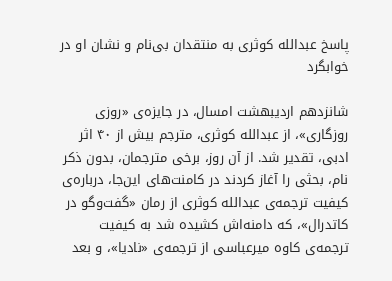پاسخ عبدالله کوثری به منتقدان بی‌نام و نشان او در خوابگرد

شانزدهم اردیبهشت امسال، در جایزه‌ی «روزی روزگاری»، از عبدالله کوثری، مترجم بیش از ۴۰ اثر ادبی، تقدیر شد. از آن روز، برخی مترجمان، بدون ذکر نام، بحثی را آغاز کردند در کامنت‌های این‌جا، درباره‌ی کیفیت ترجمه‌ی عبدالله کوثری از رمان «گفت‌وگو در کاتدرال»، که دامنه‌اش کشیده شد به کیفیت ترجمه‌ی کاوه میرعباسی از ترجمه‌ی «نادیا»، و بعد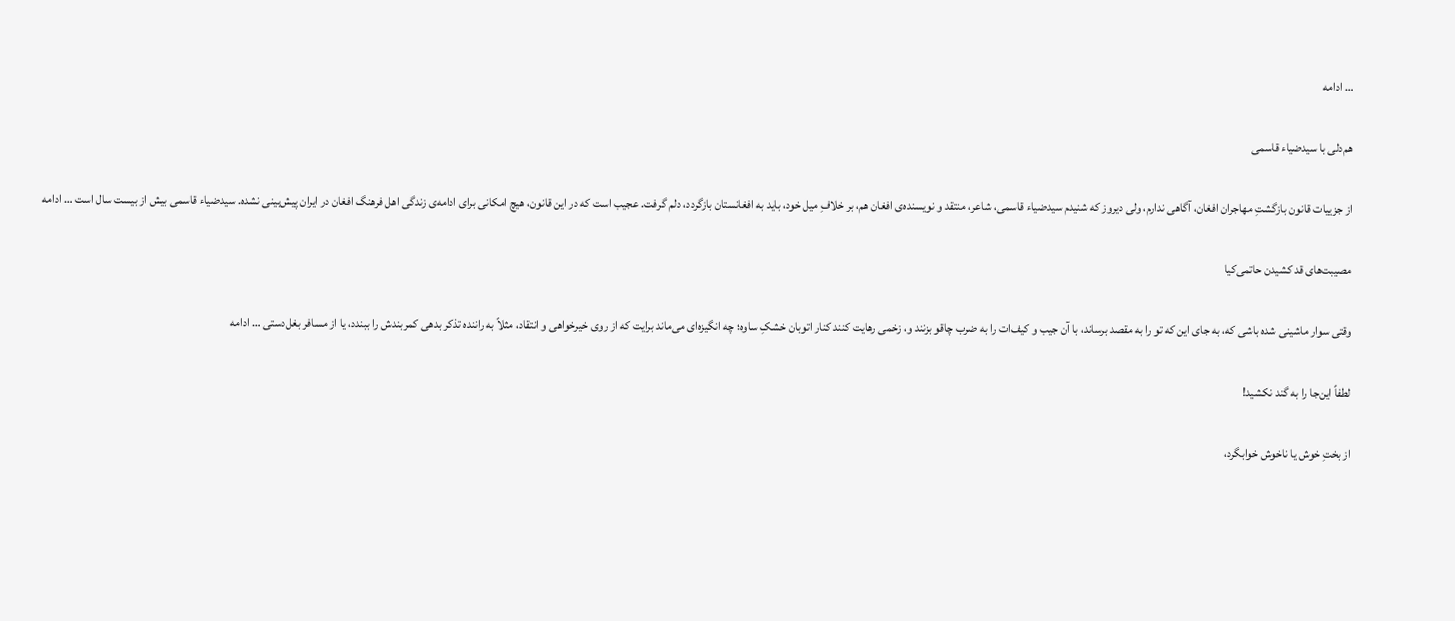… ادامه

هم‌دلی با سیدضیاء قاسمی

از جزییات قانون بازگشتِ مهاجران افغان، آگاهی ندارم، ولی دیروز که شنیدم سیدضیاء قاسمی، شاعر، منتقد و نویسنده‌ی افغان هم، بر خلافِ میل خود، باید به افغانستان بازگردد، دلم گرفت. عجیب است که در این قانون، هیچ امکانی برای ادامه‌ی زندگی اهل فرهنگ افغان در ایران پیش‌بینی نشده. سیدضیاء قاسمی بیش از بیست سال است … ادامه

مصیبت‌های قد کشیدن حاتمی‌کیا

وقتی سوار ماشینی شده باشی که، به جای این که تو را به مقصد برساند، با آن جیب و کیف‌ات را به ضرب چاقو بزنند و، زخمی رهایت کنند کنار اتوبان خشکِ ساوه؛ چه انگیزه‌ای می‌ماند برایت که از روی خیرخواهی و انتقاد، مثلاً به راننده تذکر بدهی کمربندش را ببندد، یا از مسافر بغل‌دستی … ادامه

لطفاً این‌جا را به گند نکشید!

از بختِ خوش یا ناخوش خوابگرد،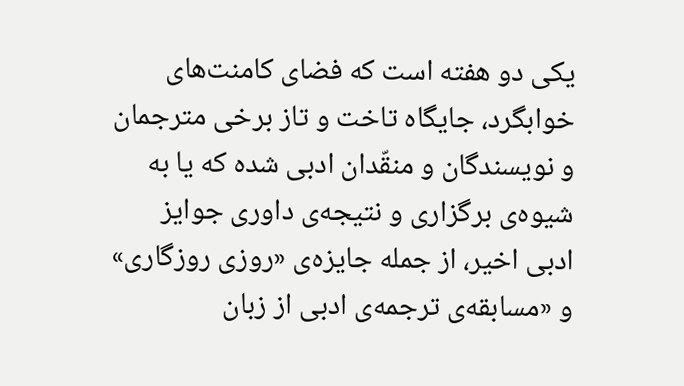یکی دو هفته است که فضای کامنت‌های خوابگرد، جایگاه تاخت و تاز برخی مترجمان و نویسندگان و منقّدان ادبی شده که یا به شیوه‌ی برگزاری و نتیجه‌ی داوری جوایز ادبی اخیر، از جمله جایزه‌ی «روزی روزگاری» و «مسابقه‌ی ترجمه‌ی ادبی از زبان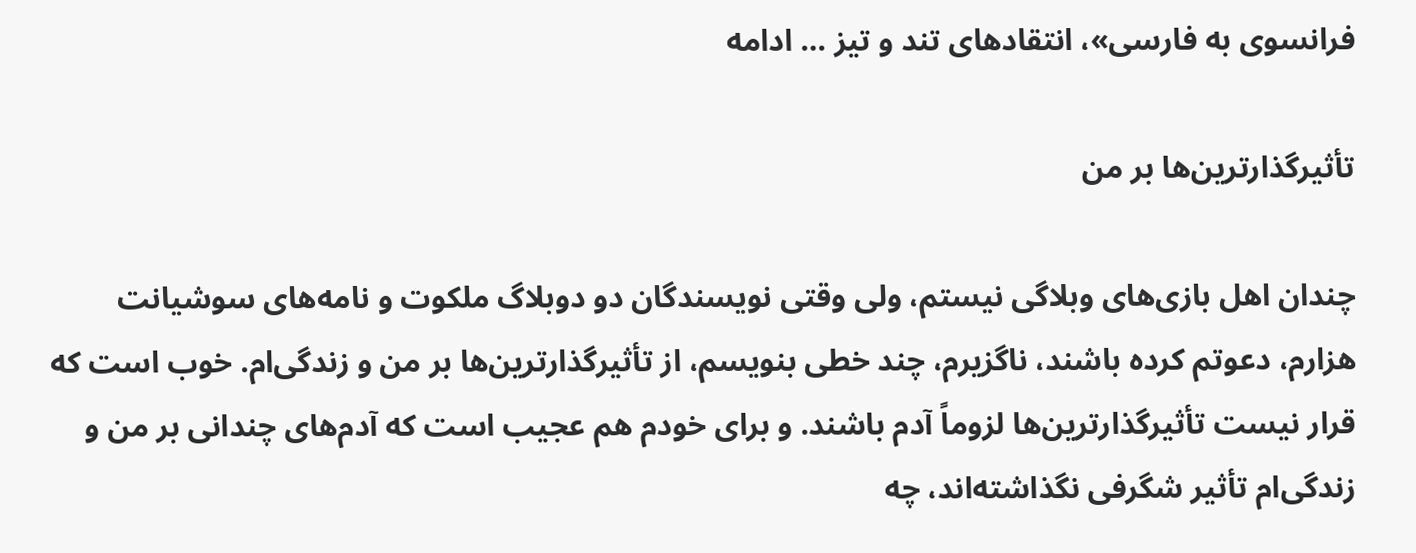فرانسوی به فارسی»، انتقادهای تند و تیز … ادامه

تأثیرگذارترین‌ها بر من

چندان اهل بازی‌های وبلاگی نیستم، ولی وقتی نویسندگان دو دوبلاگ ملکوت و نامه‌های سوشیانت هزارم، دعوتم کرده باشند، ناگزیرم، چند خطی بنویسم، از تأثیرگذارترین‌ها بر من و زندگی‌ام. خوب است که قرار نیست تأثیرگذارترین‌ها لزوماً آدم باشند. و برای خودم هم عجیب است که آدم‌های چندانی بر من و زندگی‌ام تأثیر شگرفی نگذاشته‌اند، چه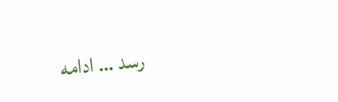رسد … ادامه